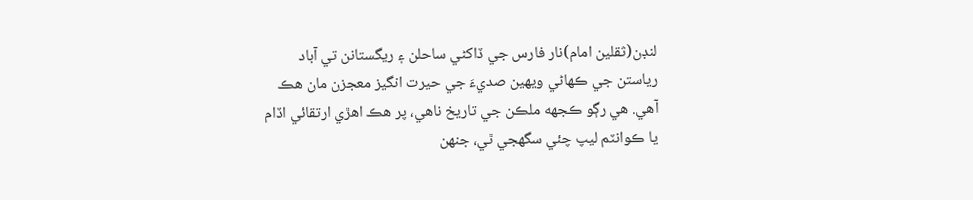لنڊن(ثقلين امام)نار فارس جي ڏاکڻي ساحلن ۽ ريگستانن تي آباد رياستن جي ڪهاڻي ويهين صديءَ جي حيرت انگيز معجزن مان هڪ آهي. هي رڳو ڪجهه ملڪن جي تاريخ ناهي، پر هڪ اهڙي ارتقائي اڏام يا ڪوانٽم ليپ چئي سگهجي ٿي، جنهن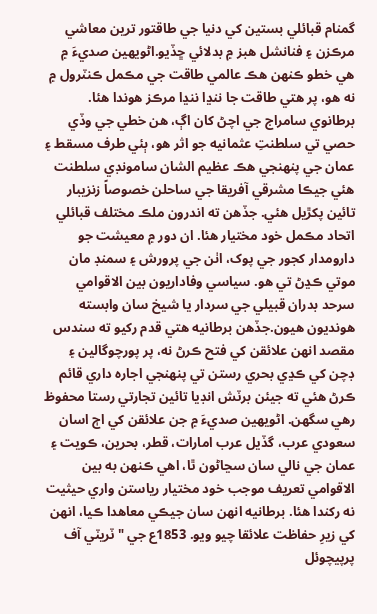گمنام قبائلي بستين کي دنيا جي طاقتور ترين معاشي مرڪزن ۽ فنانشل هبز ۾ بدلائي ڇڏيو.اڻويهين صديءَ ۾ هي خطو ڪنهن هڪ عالمي طاقت جي مڪمل ڪنٽرول ۾ نه هو، پر هتي طاقت جا ننڍا ننڍا مرڪز هوندا هئا. برطانوي سامراج جي اچڻ کان اڳ، هن خطي جي وڏي حصي تي سلطنتِ عثمانيه جو اثر هو، ٻئي طرف مسقط ۽ عمان جي پنهنجي هڪ عظيم الشان سامونڊي سلطنت هئي جيڪا مشرقي آفريقا جي ساحلن خصوصاً زنزيبار تائين پکڙيل هئي. جڏهن ته اندرون ملڪ مختلف قبائلي اتحاد مڪمل خود مختيار هئا. ان دور ۾ معيشت جو دارومدار کجور جي پوک، اٺن جي پرورش ۽ سمنڊ مان موتي ڪڍڻ تي هو. سياسي وفاداريون بين الاقوامي سرحد بدران قبيلي جي سردار يا شيخ سان وابسته هونديون هيون.جڏهن برطانيه هتي قدم رکيو ته سندس مقصد انهن علائقن کي فتح ڪرڻ نه، پر پورچوگالين ۽ ڊچن کي ڪڍي بحري رستن تي پنهنجي اجاره داري قائم ڪرڻ هئي ته جيئن برٽش انڊيا تائين تجارتي رستا محفوظ رهي سگهن. اڻويهين صديءَ ۾ جن علائقن کي اڄ اسان سعودي عرب، گڏيل عرب امارات، قطر، بحرين، ڪويت ۽ عمان جي نالي سان سڃاڻون ٿا، اهي ڪنهن به بين الاقوامي تعريف موجب خود مختيار رياستن واري حيثيت نه رکندا هئا. برطانيه انهن سان جيڪي معاهدا ڪيا، انهن کي زيرِ حفاظت علائقا چيو ويو. 1853ع جي "ٽريٽي آف پرپيچوئل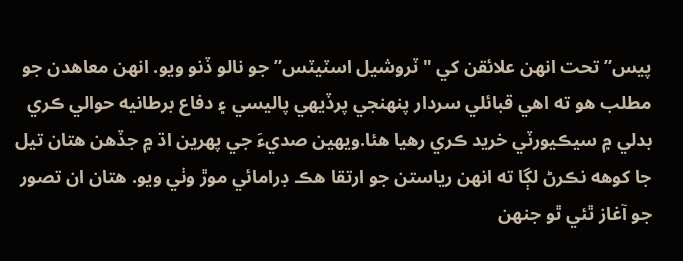پيس” تحت انهن علائقن کي "ٽروشيل اسٽيٽس” جو نالو ڏنو ويو. انهن معاهدن جو مطلب هو ته اهي قبائلي سردار پنهنجي پرڏيهي پاليسي ۽ دفاع برطانيه حوالي ڪري بدلي ۾ سيڪيورٽي خريد ڪري رهيا هئا.ويهين صديءَ جي پهرين اڌ ۾ جڏهن هتان تيل جا کوهه نڪرڻ لڳا ته انهن رياستن جو ارتقا هڪ ڊرامائي موڙ وٺي ويو. هتان ان تصور جو آغاز ٿئي ٿو جنهن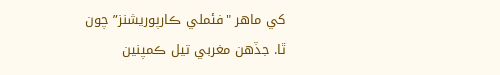کي ماهر "فئملي ڪارپوريشنز” چون ٿا. جڏهن مغربي تيل ڪمپنين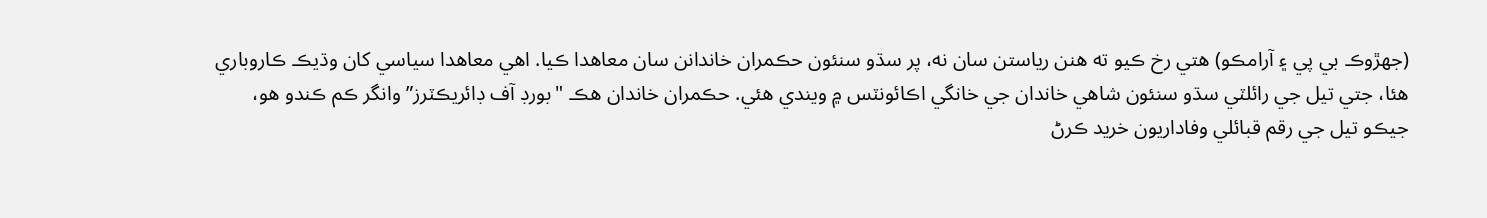(جهڙوڪ بي پي ۽ آرامڪو) هتي رخ ڪيو ته هنن رياستن سان نه، پر سڌو سنئون حڪمران خاندانن سان معاهدا ڪيا. اهي معاهدا سياسي کان وڌيڪ ڪاروباري هئا، جتي تيل جي رائلٽي سڌو سنئون شاهي خاندان جي خانگي اڪائونٽس ۾ ويندي هئي. حڪمران خاندان هڪ "بورڊ آف ڊائريڪٽرز” وانگر ڪم ڪندو هو، جيڪو تيل جي رقم قبائلي وفاداريون خريد ڪرڻ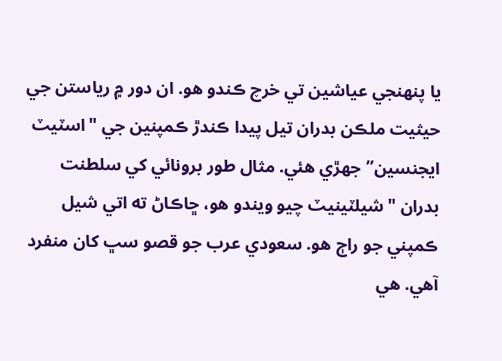يا پنهنجي عياشين تي خرچ ڪندو هو. ان دور ۾ رياستن جي حيثيت ملڪن بدران تيل پيدا ڪندڙ ڪمپنين جي "اسٽيٽ ايجنسين” جهڙي هئي. مثال طور برونائي کي سلطنت بدران "شيلٽينيٽ چيو ويندو هو، ڇاڪاڻ ته اتي شيل ڪمپني جو راڄ هو. سعودي عرب جو قصو سڀ کان منفرد آهي. هي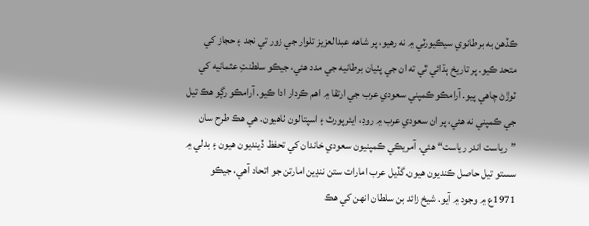ڪڏهن به برطانوي سيڪيورٽي ۾ نه رهيو، پر شاهه عبدالعزيز تلوار جي زور تي نجد ۽ حجاز کي متحد ڪيو. پر تاريخ ٻڌائي ٿي ته ان جي پٺيان برطانيه جي مدد هئي، جيڪو سلطنتِ عثمانيه کي ٽوڙڻ چاهي پيو. آرامڪو ڪمپني سعودي عرب جي ارتقا ۾ اهم ڪردار ادا ڪيو. آرامڪو رڳو هڪ تيل جي ڪمپني نه هئي، پر ان سعودي عرب ۾ روڊ، ايئرپورٽ ۽ اسپتالون ٺاهيون. هي هڪ طرح سان ”رياست اندر رياست“ هئي. آمريڪي ڪمپنيون سعودي خاندان کي تحفظ ڏينديون هيون ۽ بدلي ۾ سستو تيل حاصل ڪنديون هيون.گڏيل عرب امارات ستن ننڍين امارتن جو اتحاد آهي، جيڪو 1971ع ۾ وجود ۾ آيو. شيخ زائد بن سلطان انهن کي هڪ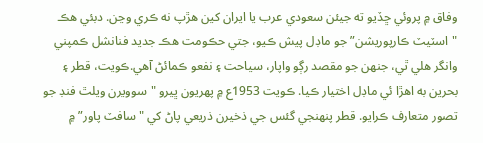وفاق ۾ پروئي ڇڏيو ته جيئن سعودي عرب يا ايران کين هڙپ نه ڪري وڃن. دبئي هڪ "اسٽيٽ ڪارپوريشن” جو ماڊل پيش ڪيو، جتي حڪومت هڪ جديد فنانشل ڪمپني وانگر هلي ٿي، جنهن جو مقصد رڳو واپار، سياحت ۽ نفعو ڪمائڻ آهي.ڪويت، قطر ۽ بحرين به اهڙا ئي ماڊل اختيار ڪيا. ڪويت 1953ع ۾ پهريون ڀيرو "سوويرن ويلٿ فنڊ جو تصور متعارف ڪرايو. قطر پنهنجي گئس جي ذخيرن ذريعي پاڻ کي "سافٽ پاور” ۾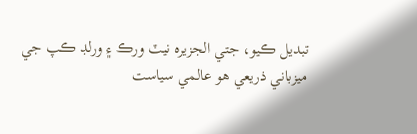تبديل ڪيو، جتي الجزيره نيٽ ورڪ ۽ ورلڊ ڪپ جي ميزباني ذريعي هو عالمي سياست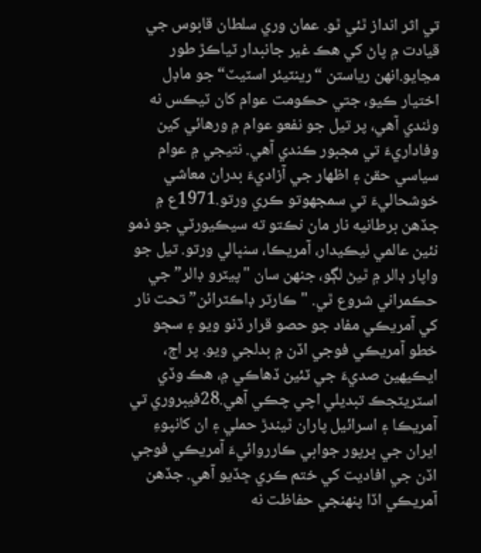تي اثر انداز ٿئي ٿو. عمان وري سلطان قابوس جي قيادت ۾ پاڻ کي هڪ غير جانبدار ٽياڪڙ طور مڃايو.انهن رياستن “رينٽيئر اسٽيٽ“جو ماڊل اختيار ڪيو، جتي حڪومت عوام کان ٽيڪس نه وٺندي آهي، پر تيل جو نفعو عوام ۾ ورهائي کين وفاداريءَ تي مجبور ڪندي آهي. نتيجي ۾ عوام سياسي حقن ۽ اظهار جي آزاديءَ بدران معاشي خوشحاليءَ تي سمجهوتو ڪري ورتو.1971ع ۾ جڏهن برطانيه نار مان نڪتو ته سيڪيورٽي جو ذمو نئين عالمي ٺيڪيدار، آمريڪا، سنڀالي ورتو. تيل جو واپار ڊالر ۾ ٿيڻ لڳو، جنهن سان "پيٽرو ڊالر” جي حڪمراني شروع ٿي. "ڪارٽر ڊاڪٽرائن” تحت نار کي آمريڪي مفاد جو حصو قرار ڏنو ويو ۽ سڄو خطو آمريڪي فوجي اڏن ۾ بدلجي ويو. پر اڄ، ايڪيهين صديءَ جي ٽئين ڏهاڪي ۾، هڪ وڏي اسٽريٽجڪ تبديلي اچي چڪي آهي.28فيبروري تي آمريڪا ۽ اسرائيل پاران ٿيندڙ حملي ۽ ان کانپوءِ ايران جي ڀرپور جوابي ڪارروائيءَ آمريڪي فوجي اڏن جي افاديت کي ختم ڪري ڇڏيو آهي. جڏهن آمريڪي اڏا پنهنجي حفاظت نه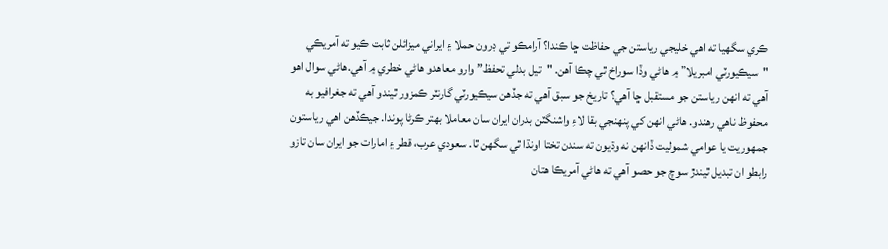ڪري سگهيا ته اهي خليجي رياستن جي حفاظت ڇا ڪندا؟ آرامڪو تي ڊرون حملا ۽ ايراني ميزائلن ثابت ڪيو ته آمريڪي "سيڪيورٽي امبريلا” ۾ هاڻي وڏا سوراخ ٿي چڪا آهن. "تيل بدلي تحفظ” وارو معاهدو هاڻي خطري ۾ آهي.هاڻي سوال اهو آهي ته انهن رياستن جو مستقبل ڇا آهي؟ تاريخ جو سبق آهي ته جڏهن سيڪيورٽي گارنٽر ڪمزور ٿيندو آهي ته جغرافيو به محفوظ ناهي رهندو. هاڻي انهن کي پنهنجي بقا لاءِ واشنگٽن بدران ايران سان معاملا بهتر ڪرڻا پوندا. جيڪڏهن اهي رياستون جمهوريت يا عوامي شموليت ڏانهن نه وڌيون ته سندن تختا اونڌا ٿي سگهن ٿا. سعودي عرب، قطر ۽ امارات جو ايران سان تازو رابطو ان تبديل ٿيندڙ سوچ جو حصو آهي ته هاڻي آمريڪا هتان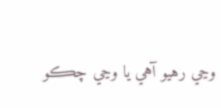وڃي رهيو آهي يا وڃي چڪو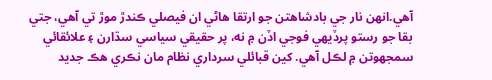آهي.انهن نار جي بادشاهتن جو ارتقا هاڻي ان فيصلي ڪندڙ موڙ تي آهي، جتي بقا جو رستو پرڏيهي فوجي اڏن ۾ نه، پر حقيقي سياسي سڌارن ۽ علائقائي سمجهوتن ۾ لڪل آهي. کين قبائلي سرداري نظام مان نڪري هڪ جديد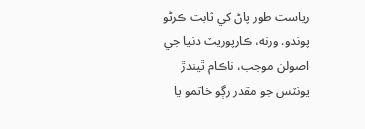رياست طور پاڻ کي ثابت ڪرڻو پوندو. ورنه، ڪارپوريٽ دنيا جي اصولن موجب، ناڪام ٿيندڙ يونٽس جو مقدر رڳو خاتمو يا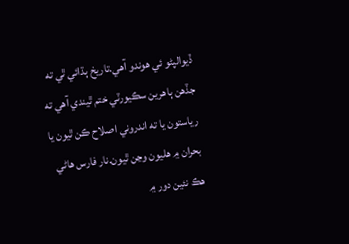ڏيوالپڻو ئي هوندو آهي.تاريخ ٻڌائي ٿي ته جڏهن ٻاهرين سڪيورٽي ختم ٿيندي آهي ته رياستون يا ته اندروني اصلاح ڪن ٿيون يا بحران ۾ هليون وڃن ٿيون.نار فارس هاڻي هڪ نئين دور ۾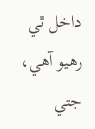داخل ٿي رهيو آهي، جتي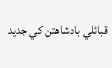قبائلي بادشاهتن کي جديد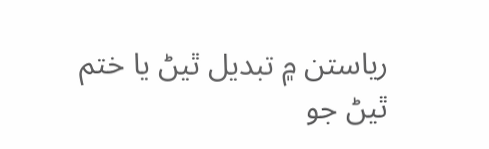رياستن ۾ تبديل ٿيڻ يا ختم ٿيڻ جو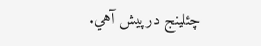چئلينج درپيش آهي.